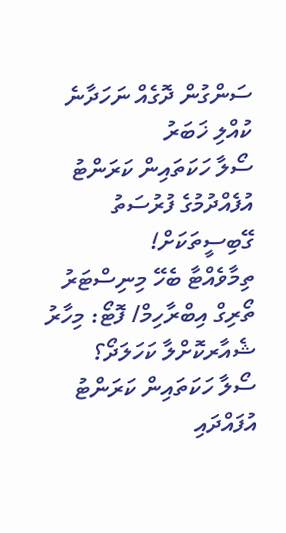ސަންގުން ދޮގެއް ނަހަދާނެ
ކުއްލި ޚަބަރު
ސޯލާ ހަކަތައިން ކަރަންޓު އުފެއްދުމުގެ ފުރުސަތު ގޭބިސީތަކަށް!
ތިމާވެއްޓާ ބެހޭ މިނިސްޓަރު ތޯރިގް އިބްރާހިމް/ ފޮޓޯ: މިހާރު
ޝެއާރކޮށްލާ ކަހަލަދޯ؟
ސޯލާ ހަކަތައިން ކަރަންޓު އުފައްދައި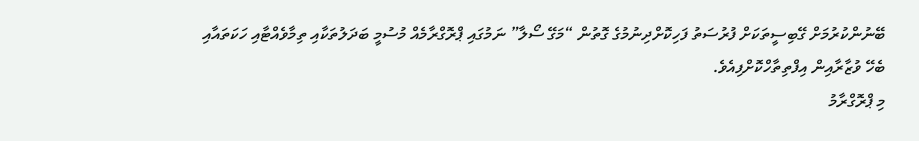ބޭނުންކުރުމަށް ގޭބިސީތަކަށް ފުރުސަތު ފަހިކޮށްދިނުމުގެ ގޮތުން “މަގޭ ސޯލާ” ނަމުގައި ޕްރޮގްރާމެއް މުސުމީ ބަދަލުތަކާއި ތިމާވެއްޓާއި ހަކަތައާއި ބެހޭ ވުޒާރާއިން އިފްތިތާހްކޮށްފިއެވެ.
މި ޕްރޮގްރާމު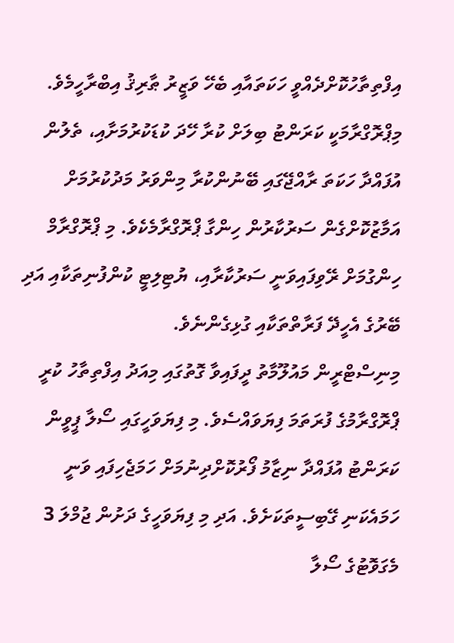އިފްތިތާހުކޮށްދެއްވީ ހަކަތައާއި ބެހޭ ވަޒީރު ޠާރިޤު އިބްރާހީމެވެ. މިޕްރޮގްރާމަކީ ކަރަންޓު ބިލަށް ކުރާ ހޭދަ ކުޑަކުރުމަށާއި، ތެލުން އުފައްދާ ހަކަތަ ރާއްޖޭގައި ބޭނުންކުރާ މިންވަރު މަދުކުރުމަށް އަމާޒުކޮށްގެން ސަރުކާރުން ހިންގާ ޕްރޮގްރާމެކެވެ. މި ޕްރޮގްރާމް ހިންގުމަށް ރޭވިފައިވަނީ ސަރުކާރާއި، ޔުޓިލިޓީ ކުންފުނިތަކާއި އަދި ބޭރުގެ އެހީދޭ ފަރާތްތަކާއި ގުޅިގެންނެވެ.
މިނިސްޓްރީން މައުލޫމާތު ދީފައިވާ ގޮތުގައި މިއަދު އިފްތިތާހު ކުރީ ޕްރޮގްރާމުގެ ފުރަތަމަ ފިޔަވައްސެވެ. މި ފިޔަވަހީގައި ސޯލާ ޕީވީން ކަރަންޓު އުފައްދާ ނިޒާމު ފޯރުކޮށްދިނުމަށް ހަމަޖެހިފައި ވަނީ ހަމައެކަނި ގޭބިސީތަކަށެވެ. އަދި މި ފިޔަވަހީގެ ދަށުން ޖުމްލަ 3 މެގަވޮޓުގެ ސޯލާ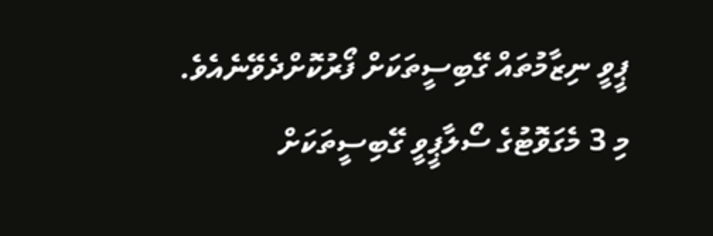ޕީވީ ނިޒާމުތައް ގޭބިސީތަކަށް ފޯރުކޮށްދެވޭނެއެވެ.
މި 3 މެގަވޮޓުގެ ސޯލާޕީވީ ގޭބިސީތަކަށް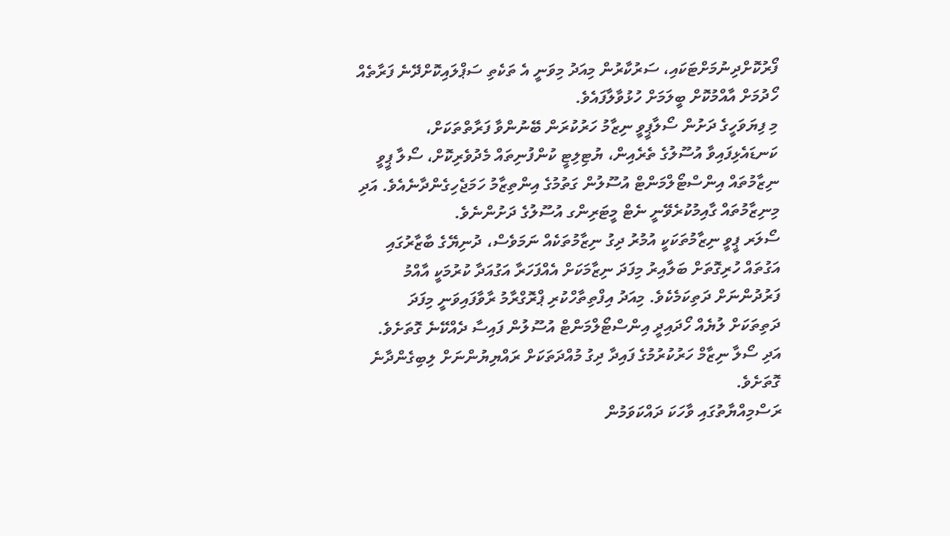ފޯރުކޮށްދިނުމަށްޓަކައި، ސަރުކާރުން މިއަދު މިވަނީ އެ ތަކެތި ސަޕްލައިކޮށްދޭނެ ފަރާތެއް ހޯދުމަށް އާއްމުކޮށް ބީލަމަށް ހުޅުވާލާފައެވެ.
މި ފިޔަވަހީގެ ދަށުން ސޯލާޕީވީ ނިޒާމު ހަރުކުރަން ބޭނުންވާ ފަރާތްތަކަށް، ކަނޑައެޅިފައިވާ އުސޫލުގެ ތެރެއިން، ޔުޓިލިޓީ ކުންފުނިތައް މެދުވެރިކޮށް، ސޯލާ ޕީވީ ނިޒާމުތައް އިންސްޓޯލްމަންޓް އުސޫލުން ގަތުމުގެ އިންތިޒާމު ހަމަޖެހިގެންދާނެއެވެ. އަދި މިނިޒާމުތައް ގާއިމުކުރެވޭނީ ނެޓް މީޓަރިންގ އުސޫލުގެ ދަށުންނެވެ.
ސޯލަރ ޕީވީ ނިޒާމުތަކަކީ އުމުރު ދިގު ނިޒާމުތަކެއް ނަމަވެސް، ދުނިޔޭގެ ބާޒާރުގައި އަގުތައް ހުރިގޮތަށް ބަލާއިރު މިފަދަ ނިޒާމަކަށް އެއްފަހަރާ އަގުއަދާ ކުރުމަކީ އާއްމު ފަރުދުންނަށް ދަތިކަމެކެވެ. މިއަދު އިފްތިތާހްކުރި ޕްރޮގްރާމު ރާވާފައިވަނީ މިފަދަ ދަތިތަކަށް ލުޔެއް ހޯދައިދީ އިންސްޓޯލްމަންޓް އުސޫލުން ފައިސާ ދެއްކޭނެ ގޮތަށެވެ. އަދި ސޯލާ ނިޒާމް ހަރުކުރުމުގެ ފައިދާ ދިގު މުއްދަތަކަށް ރައްޔިޔުންނަށް ލިބިގެންދާނެ ގޮތަށެވެ.
ރަސްމިއްޔާތުގައި ވާހަކަ ދައްކަވަމުން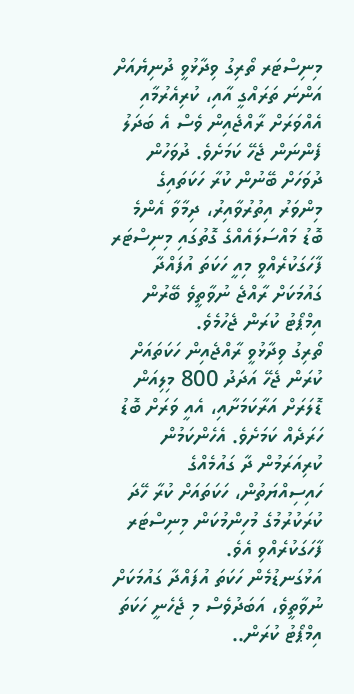މިނިސްޓަރ ތޯރިގު ވިދާޅުވީ ދުނިޔެއަށް އަންނަ ތަރައްގީ އާއި، ކުރިއެރުމާއި އެއްވަރަށް ރާއްޖެއިން ވެސް އެ ބަދަލު ފެންނަން ޖެހޭ ކަމަށެވެ. ދުވަހުން ދުވަހަށް ބޭނުން ކުރާ ހަކަތައިގެ މިންވަރު އިތުރުވާއިރު، ދިމާވާ އެންމެ ބޮޑު މައްސަލައެއްގެ ގޮތުގައި މިނިސްޓަރ ފާހަގަކުރެއްވީ މިއީ ހަކަތަ އުފައްދާ ގައުމަކަށް ރާއްޖެ ނުވާތީވެ ބޭރުން އިމްޕޯޓު ކުރަން ޖެހުމެވެ.
ތޯރިގު ވިދާޅުވީ ރާއްޖެއިން ހަކަތައަށް ކުރަން ޖެހޭ އަދަދު 800 މިލިއަން ޑޮލަރަށް އަރާކަމަށާއި، އެއީ ވަރަށް ބޮޑު ހަރަދެއް ކަމަށެވެ. އެހެންކަމުން ކުރިއަރަމުން ދާ ގައުމެއްގެ ހައިސިއްޔަތުން، ހަކަތައަށް ކުރާ ހޭދަ ކުރަކުރުމުގެ މުހިންމުކަން މިނިސްޓަރ ފާހަގަކުރެއްވި އެވެ.
އަޅުގަނޑުމެން ހަކަތަ އުފައްދާ ގައުމަކަށް ނުވާތީވެ، އަބަދުވެސް މި ޖެހެނީ ހަކަތަ އިމްޕޯޓު ކުރަން..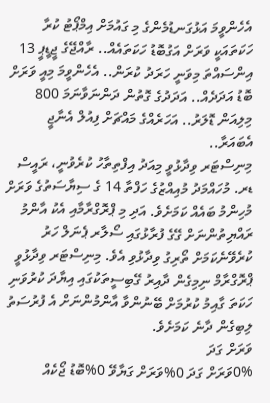އެހެންވީމަ އަޅުގަނޑުމެންގެ މި ގައުމަށް އިމްޕޯޓު ކުރާ ހަކަތައަކީ ވަރަށް އަގުބޮޑު ހަކަތައެއް.. ރާއްޖޭގެ ޖީޑީޕީ 13 އިންސައްތަ މިވަނީ ހަރަދު ކުރަން.. އެހެންވީމަ މިއީ ވަރަށް ބޮޑު އަދަދެއް.. އަދަދުގެ ގޮތުން ދަންނަވާނަމަ 800 މިލިއަން ޑޮލަރު.. އަހަރެއްގެ މައްޗަށް ފިއުލް އެނާޖީ އެބައަރާ..
މިނިސްޓަރ ވިދާޅުވީ މިއަދު އިފްތިތާހު ކުރެވުނީ، ރައީސް ޑރ. މުހައްމަދު މުއިއްޒުގެ ހަފްތާ 14 ގެ ސިޔާސަތުގެ ވަރަށް މުހިންމު ބައެއް ކަމަށެވެ. އަދި މި ޕްރޮގްރާމާއި އެކު އާންމު ރައްޔިތުންނަށް ގޭގެ ފުރާޅުގައި ސޯލާރ ޕެނަލް ހަރު ކުރެވޭނެކަމަށް ތޯރިގު ވިދާޅުވި އެވެ. މިނިސްޓަރ ވިދާޅުވީ ޕްރޮގްރާމް ނިމިގެން ދާއިރު ގޭބިސީތަކުގައި އިޔާދަ ކުރުވަނި ހަކަތަ ގާއިމު ކުރުމަށް ބޭނުންވާ އާންމުންނަށް އެ ފުރުސަތު ލިބިގެން ދާނެ ކަމަށެވެ.
ވަރަށް ގަދަ
0%ވަރަށް ގަދަ 0%ވަރަށް ގަޔާވޭ 0%ބޮޑު ޖޯކެއް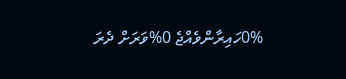0%ހައިރާންވެއްޖެ 0%ވަރަށް ދެރަ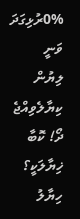0%ރުޅިގަދަ ވަނީ
ލިޔުން ކިޔާލެވިއްޖެ ދޯ! ކޮބާ ޚިޔާލަކީ؟
ހިޔާލު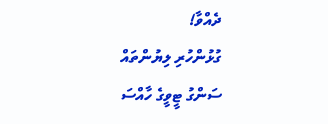ދެއްވާ!
ގުޅުންހުރި ލިޔުންތައް
ސަންގު ޓީވީގެ ހާއްސަ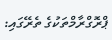ޕްރޮގްރާމްތަކުގެ ތެރޭގައި: